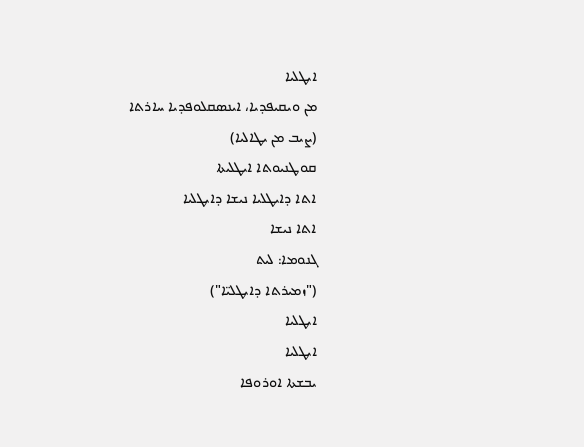ܐܝܛܠܝܐ
ܡܢ ܘܝܩܝܦܕܝܐ، ܐܝܢܣܩܠܘܦܕܝܐ ܚܐܪܬܐ
(ܨܝܒ ܡܢ ܝܛܐܠܝܐ)
ܩܘܛܢܝܘܬܐ ܐܝܛܠܝܬܐ
ܐܬܐ ܕܐܝܛܠܝܐ ܢܝܫܐ ܕܐܝܛܠܝܐ
ܐܬܐ ܢܝܫܐ
ܓܢܘܡܐ: ܠܝܬ
("ܙܡܝܪܬܐ ܕܐܝܛܠܝ̈ܐ")
ܐܝܛܠܝܐ
ܐܝܛܠܝܐ
ܝܒܫܬܐ ܐܘܪܘܦܐ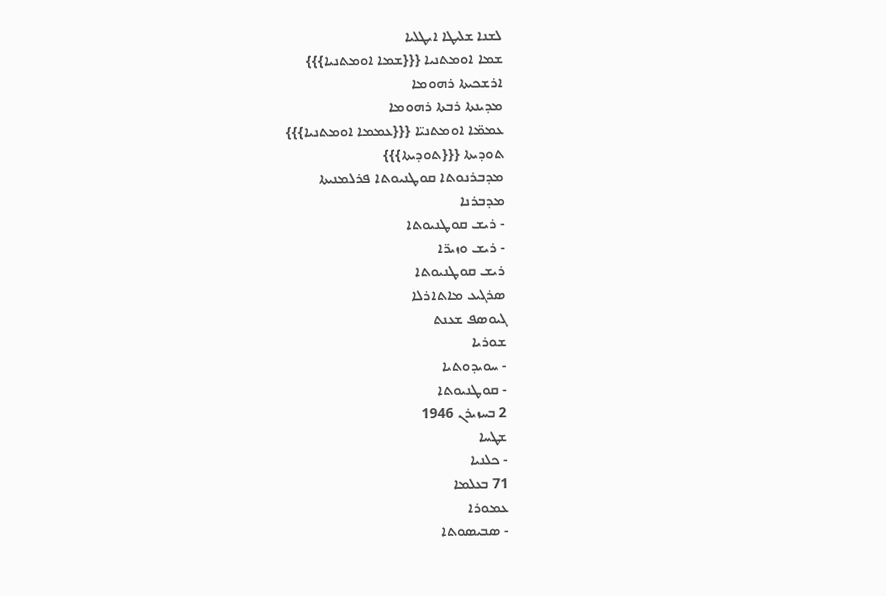ܠܫܢܐ ܫܠܝܛܐ ܐܝܛܠܝܐ
ܫܡܐ ܐܘܡܬܢܝܐ {{{ܫܡܐ ܐܘܡܬܢܝܐ}}}
ܐܪܫܟܝܬܐ ܪܗܘܡܐ
ܡܕܝܢܬܐ ܪܒܬܐ ܪܗܘܡܐ
ܥܡܡ̈ܐ ܐܘܡܬܢܝ̈ܐ {{{ܥܡܡܐ ܐܘܡܬܢܝܐ}}}
ܬܘܕܝܬܐ {{{ܬܘܕܝܬܐ}}}
ܡܕܒܪܢܘܬܐ ܩܘܛܢܝܘܬܐ ܦܪܠܡܢܝܬܐ
ܡܕܒܪܢܐ
- ܪܝܫ ܩܘܛܢܝܘܬܐ
- ܪܝܫ ܘܙܝܪ̈ܐ
ܪܝܫ ܩܘܛܢܝܘܬܐ
ܣܪܓܝܥ ܡܐܬܐܪܠܐ
ܓܝܘܣܦ ܫܥܢܬ
ܫܘܪܝܐ
- ܚܘܝܕܘܬܝܐ
- ܩܘܛܢܝܘܬܐ
2 ܒܚܙܝܪܢ 1946
ܫܛܚܐ
- ܟܠܢܝܐ
71 ܒܥܠܡܐ
ܥܡܘܪܐ
- ܣܒܝܣܘܬܐ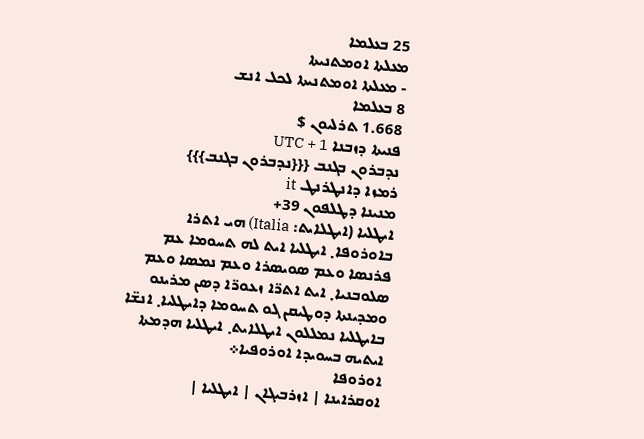25 ܒܥܠܡܐ
ܡܥܠܬܐ ܐܘܡܬܢܝܬܐ
- ܡܥܠܬܐ ܐܘܡܬܢܝܬܐ ܠܟܠ ܐܢܫ
8 ܒܥܠܡܐ
1.668 ܬܪܠܝܘܢ $
ܦܢܝܬܐ ܕܙܒܢܐ UTC + 1
ܢܕܒܪܘܢ ܒܓܢܒ {{{ܢܕܒܪܘܢ ܒܓܢܒ}}}
ܪܡܙܐ ܕܐܢܛܪܢܛ it
ܡܢܝܢܐ ܕܛܠܦܘܢ 39+
ܐܝܛܠܝܐ (ܐܝܛܠܐܝܬ: Italia) ܗܝ ܐܬܪܐ ܒܐܘܪܘܦܐ܂ ܐܝܛܠܝܐ ܐܝܬ ܠܗ ܬܚܘܡܐ ܥܡ ܦܪܢܣܐ ܘܥܡ ܣܘܝܣܪܐ ܘܥܡ ܢܡܣܐ ܘܥܡ ܣܠܘܒܢܝܐ܂ ܐܝܬ ܐܬܪ̈ܐ ܙܥܘܪ̈ܐ ܕܣܢ ܡܪܝܢܘ ܘܡܕܝܢܬܐ ܕܘܛܝܩܢ ܓܘ ܬܚܘܡܐ ܕܐܝܛܠܝܐ܂ ܐܢܫ̈ܐ ܒܐܝܛܠܝܐ ܢܡܠܠܘܢ ܐܝܛܠܐܝܬ܂ ܐܝܛܠܝܐ ܗܕܡܬܐ ܐܝܬܝܗ ܒܚܘܝܕܐ ܐܘܪܘܦܝܐ܀
ܐܘܪܘܦܐ
ܐܘܩܪܐܝܢܐ | ܐܙܪܒܝܓܐܢ | ܐܝܛܠܝܐ |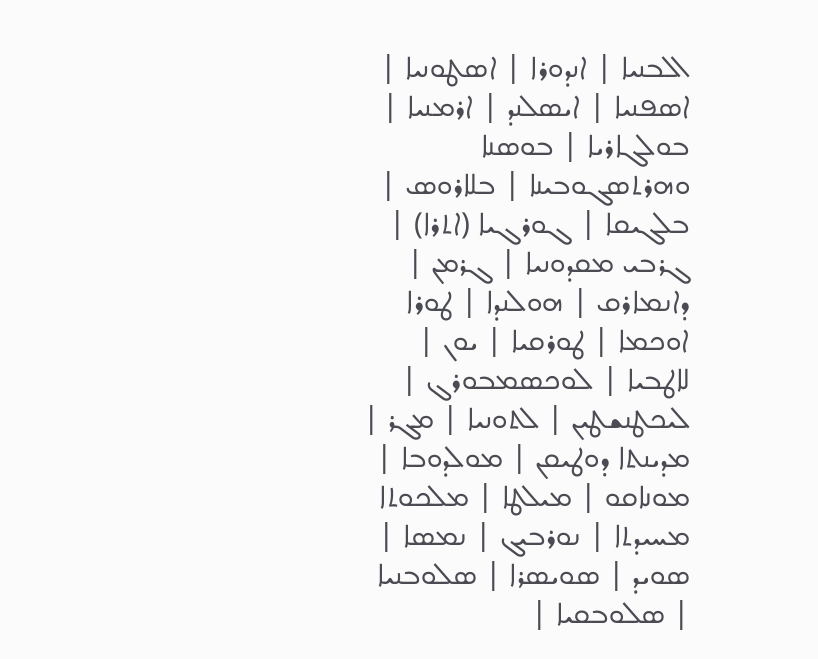ܐܠܒܢܝܐ | ܐܢܕܘܪܐ | ܐܣܛܘܢܝܐ | ܐܣܦܢܝܐ | ܐܝܣܠܢܕ | ܐܪܡܢܝܐ | ܒܘܠܓܐܪܝܐ | ܒܘܣܢܐ ܘܗܪܬܣܓܘܒܝܢܐ | ܒܠܐܪܘܣ | ܒܠܓܝܩܐ | ܓܘܪܓܝܐ (ܐܬܪܐ) | ܓܪܒܝ ܡܩܕܘܢܝܐ | ܓܪܡܢ | ܕܐܢܡܐܪܩ | ܗܘܠܢܕܐ | ܛܘܪܐ ܐܘܟܡܐ | ܛܘܪܩܝܐ | ܝܘܢ | ܠܐܛܒܝܐ | ܠܘܟܣܡܒܘܪܓ | ܠܝܟܛܢܫܛܝܢ | ܠܬܘܢܝܐ | ܡܓܪ | ܡܕܝܢܬܐ ܕܘܛܝܩܢ | ܡܘܠܕܘܒܐ | ܡܘܢܐܩܘ | ܡܝܠܛܐ | ܡܠܟܘܬܐ ܡܚܝܕܬܐ | ܢܘܪܒܝܓ | ܢܡܣܐ | ܣܘܝܕ | ܣܘܝܣܪܐ | ܣܠܘܒܢܝܐ | ܣܠܘܒܩܝܐ |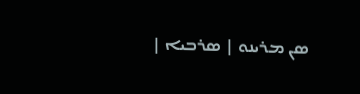ܣܢ ܡܪܝܢܘ | ܣܪܒܝܐ |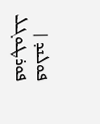ܦܘܠܢܕ | ܦܘܪܛܘܓܠ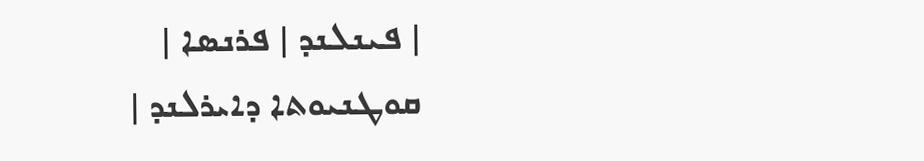| ܦܝܢܠܢܕ | ܦܪܢܣܐ | ܩܘܛܢܝܘܬܐ ܕܐܝܪܠܢܕ |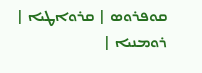ܩܘܦܪܘܣ | ܩܪܘܐܛܝܐ | ܪܘܡܢܝܐ |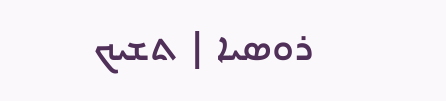ܪܘܣܝܐ | ܬܫܝܟ